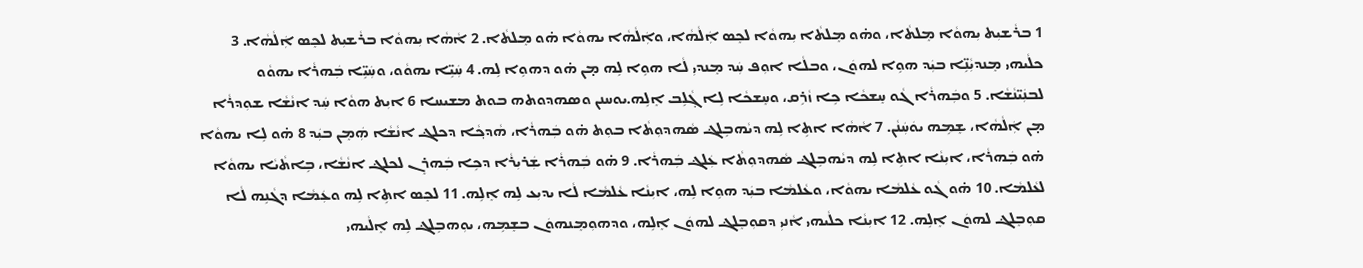1 ܒܪܵܫܝܼܬ ܝܼܗܘܵܐ ܡܸܠܬܵ‌ܐ، ܘܗ̇ܘ ܡܸܠܬܵ‌ܐ ܝܼܗܘܵܐ ܠܟܸܣ ܐܲܠܵܗܵܐ، ܘܐܲܠܵܗܵܐ ܝܗܘܵܐ ܗ̇ܘ ܡܸܠܬܵ‌ܐ. 2 ܐܵܗܵܐ ܝܼܗܘܵܐ ܒܪܵܫܝܼܬ ܠܟܸܣ ܐܲܠܵܗܵܐ. 3 ܟܠܵܝܗ‌ܝ ܡܸܢܕܝܼܵܢܹ̈ܐ ܒܝܲܕ ܗܘܹܐ ܠܗܘܿܢ، ܘܒܠܵܐ ܐܘܼܦ ܚܲܕ ܡܸܢܕܝܼ ܠܵܐ ܗܘܹܐ ܠܹܗ ܡ̣ܢ ܗ̇ܘ ܕܗܘܹܐ ܠܹܗ. 4 ܚܲܝܹ̈ܐ ܝܗܘܵܘ، ܘܚܲܝܹ̈ܐ ܒܲܗܪܵܐ ܝܗܘܵܘ ܠܒܢܲܝ̈ܢܵܫܵܐ. 5 ܘܒܲܗܪܵܐ ܓܵܘ ܚܸܫܟܵܐ ܟܹܐ ܙܵܪܹܩ، ܘܚܸܫܟܵܐ ܠܹܐ ܓ݂ܵܠܹܒ ܐܸܠܹܗ.ܝܘܚܢܢ ܘܣܗܕܘܬܗ ܒܘܬ ܡܫܝܚܐ 6 ܐܝܼܬ ܗܘܵܐ ܚܲܕ ܐܢܵܫܵܐ ܫܘܼܕܪܵܐ ܡ̣ܢ ܐܲܠܵܗܵܐ، ܫܸܡܹܗ ܝܘܿܚܲܢܵܢ. 7 ܐܵܗܵܐ ܐܬܹ‌ܐ ܠܹܗ ܕܝܵܗܒܹܠܔ ܣܵܗܕܘܼܬܵ‌ܐ ܒܘܼܬ ܗ̇ܘ ܒܲܗܪܵܐ، ܗܵܕܟ݂ܵܐ ܕܟܠܔ ܐܢܵܫܵܐ ܗܲܡܸܢ ܒܝܲܕ 8 ܗ̇ܘ ܠܹܐ ܝܗܘܵܐ ܗ̇ܘ ܒܲܗܪܵܐ، ܐܝܼܢܵܐ ܐܬܹ‌ܐ ܠܹܗ ܕܝܵܗܒܹܠܔ ܣܵܗܕܘܼܬܵ‌ܐ ܥܲܠܔ ܒܲܗܪܵܐ. 9 ܗ̇ܘ ܒܲܗܪܵܐ ܫܲܪܝܼܪܵܐ ܕܟܹܐ ܒܲܗܪܸܢ ܠܟܠܔ ܐܢܵܫܵܐ، ܒܹܐܬܵܝܵܐ ܝܗܘܵܐ ܠܥܵܠܡܵܐ. 10 ܗ̇ܘ ܓܵܘ ܥܵܠܡܵܐ ܝܗܘܵܐ، ܘܥܵܠܡܵܐ ܒܝܲܕ ܗܘܹܐ ܠܹܗ، ܐܝܼܢܵܐ ܥܵܠܡܵܐ ܠܵܐ ܝܕܝܼܥ ܠܹܗ ܐܸܠܹܗ. 11 ܠܟܸܣ ܐܬܹ‌ܐ ܠܹܗ ܘܥܲܡܵܐ ܕܓܵܢܹܗ ܠܵܐ ܩܘܼܒܸܠܔ ܠܗܘܿܢ ܐܸܠܹܗ. 12 ܐܝܼܢܵܐ ܟܠܵܝܗ‌ܝ ܐܵܢܝܼ ܕܩܘܼܒܸܠܔ ܠܗܘܿܢ ܐܸܠܹܗ، ܘܕܗܘܼܡܸܢܗܘܿܢ ܒܫܸܡܹܗ، ܝܘܼܗܒܹܠܔ ܠܹܗ ܐܸܠܵܝܗ‌ܝ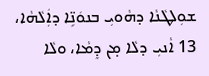ܫܘܼܠܛܵܢܵܐ ܕܗܵܘܝܼ ܒܢܘܿܢܹ̈ܐ ܕܐܲܠܵܗܵܐ، 13 ܐܵܢܝܼ ܕܠܵܐ ܡ̣ܢ ܕܸܡܵܐ، ܘܠܵܐ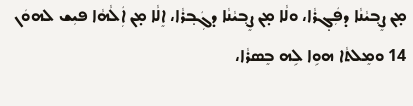ܡ̣ܢ ܨܸܒ݂ܝܵܢܵܐ ܕܦܲܓ݂ܪܵܐ، ܘܠܵܐ ܡ̣ܢ ܨܸܒ݂ܝܵܢܵܐ ܕܓܲܒ݂ܪܵܐ، ܐܸܠܵܐ ܡ̣ܢ ܐܲܠܵܗܵܐ ܦܝܼܫ ܠܗܘܿܢ 14 ܘܡܸܠܬܵ‌ܐ ܗܘܹܐ ܠܹܗ ܒܸܣܪܵܐ،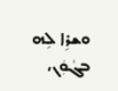ܘܫܪܹܐ ܠܹܗ ܒܓܵܘܲܢ،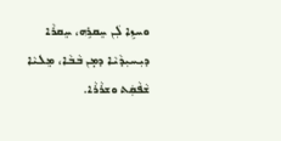ܘܚܙܹܐ ܠܲܢ ܚܸܩܪܹܗ، ܚܸܩܪܵܐ ܕܝܼܚܝܼܕܵܝܵܐ ܕܡ̣ܢ ܒܵܒܵܐ، ܡܸܠܝܵܐ ܫܵܦܵܩܲܬ ܘܫܪܵܪܵܐ.